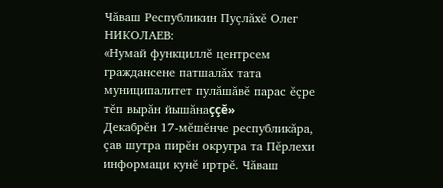Чăваш Республикин Пуçлăхĕ Олег НИКОЛАЕВ:
«Нумай функциллĕ центрсем граждансене патшалăх тата муниципалитет пулăшăвĕ парас ĕçре тĕп вырăн йышăнаççĕ»
Декабрĕн 17-мĕшĕнче республикăра, çав шутра пирĕн округра та Пĕрлехи информаци кунĕ иртрĕ. Чăваш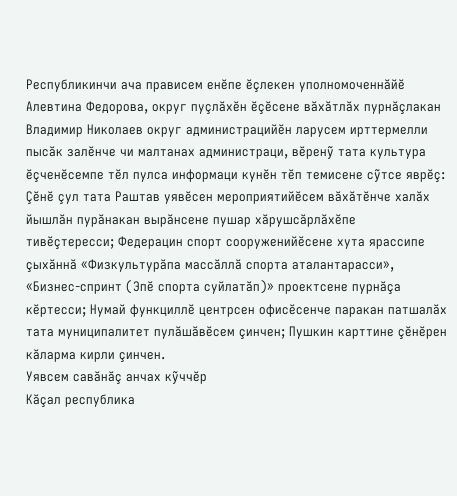Республикинчи ача прависем енĕпе ĕçлекен уполномоченнăйĕ Алевтина Федорова, округ пуçлăхĕн ĕçĕсене вăхăтлăх пурнăçлакан Владимир Николаев округ администрацийĕн ларусем ирттермелли пысăк залĕнче чи малтанах администраци, вĕренỹ тата культура ĕçченĕсемпе тĕл пулса информаци кунĕн тĕп темисене сỹтсе яврĕç: Çĕнĕ çул тата Раштав уявĕсен мероприятийĕсем вăхăтĕнче халăх йышлăн пурăнакан вырăнсене пушар хăрушсăрлăхĕпе тивĕçтересси; Федерацин спорт сооруженийĕсене хута ярассипе çыхăннă «Физкультурăпа массăллă спорта аталантарасси», «Бизнес-спринт (Эпĕ спорта суйлатăп)» проектсене пурнăçа кĕртесси; Нумай функциллĕ центрсен офисĕсенче паракан патшалăх тата муниципалитет пулăшăвĕсем çинчен; Пушкин карттине çĕнĕрен кăларма кирли çинчен.
Уявсем савăнăç анчах кỹччĕр
Кăçал республика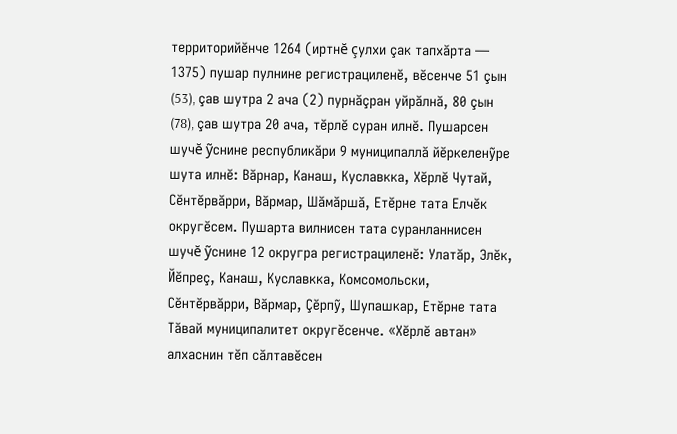территорийĕнче 1264 (иртнĕ çулхи çак тапхăрта — 1375) пушар пулнине регистрациленĕ, вĕсенче 51 çын (53), çав шутра 2 ача (2) пурнăçран уйрăлнă, 80 çын (78), çав шутра 20 ача, тĕрлĕ суран илнĕ. Пушарсен шучĕ ỹснине республикăри 9 муниципаллă йĕркеленỹре шута илнĕ: Вăрнар, Канаш, Куславкка, Хĕрлĕ Чутай, Сĕнтĕрвăрри, Вăрмар, Шăмăршă, Етĕрне тата Елчĕк округĕсем. Пушарта вилнисен тата суранланнисен шучĕ ỹснине 12 округра регистрациленĕ: Улатăр, Элĕк, Йĕпреç, Канаш, Куславкка, Комсомольски, Сĕнтĕрвăрри, Вăрмар, Çĕрпỹ, Шупашкар, Етĕрне тата Тăвай муниципалитет округĕсенче. «Хĕрлĕ автан» алхаснин тĕп сăлтавĕсен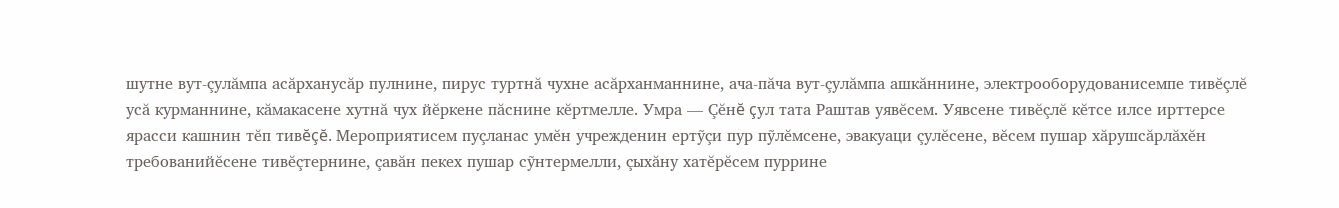шутне вут-çулăмпа асăрханусăр пулнине, пирус туртнă чухне асăрханманнине, ача-пăча вут-çулăмпа ашкăннине, электрооборудованисемпе тивĕçлĕ усă курманнине, кăмакасене хутнă чух йĕркене пăснине кĕртмелле. Умра — Çĕнĕ çул тата Раштав уявĕсем. Уявсене тивĕçлĕ кĕтсе илсе ирттерсе ярасси кашнин тĕп тивĕçĕ. Мероприятисем пуçланас умĕн учрежденин ертỹçи пур пỹлĕмсене, эвакуаци çулĕсене, вĕсем пушар хăрушсăрлăхĕн требованийĕсене тивĕçтернине, çавăн пекех пушар сỹнтермелли, çыхăну хатĕрĕсем пуррине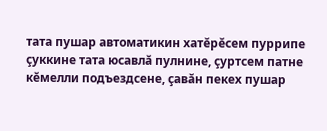тата пушар автоматикин хатĕрĕсем пуррипе çуккине тата юсавлă пулнине, çуртсем патне кĕмелли подъездсене, çавăн пекех пушар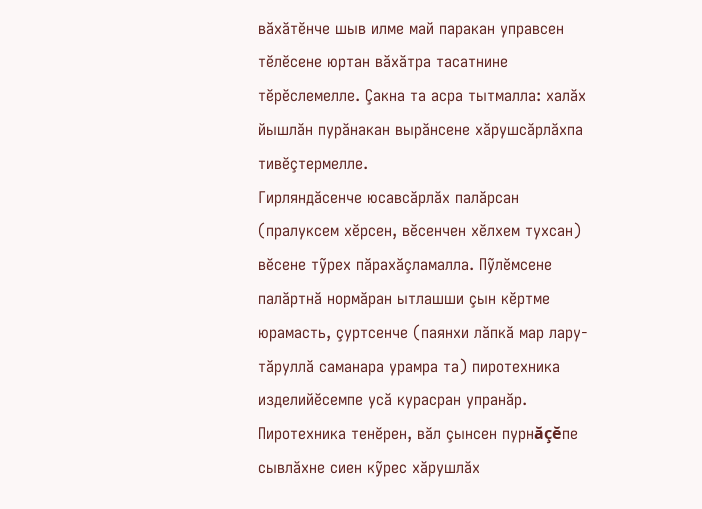вăхăтĕнче шыв илме май паракан управсен тĕлĕсене юртан вăхăтра тасатнине тĕрĕслемелле. Çакна та асра тытмалла: халăх йышлăн пурăнакан вырăнсене хăрушсăрлăхпа тивĕçтермелле.
Гирляндăсенче юсавсăрлăх палăрсан (пралуксем хĕрсен, вĕсенчен хĕлхем тухсан) вĕсене тỹрех пăрахăçламалла. Пỹлĕмсене палăртнă нормăран ытлашши çын кĕртме юрамасть, çуртсенче (паянхи лăпкă мар лару-тăруллă саманара урамра та) пиротехника изделийĕсемпе усă курасран упранăр. Пиротехника тенĕрен, вăл çынсен пурнăçĕпе сывлăхне сиен кỹрес хăрушлăх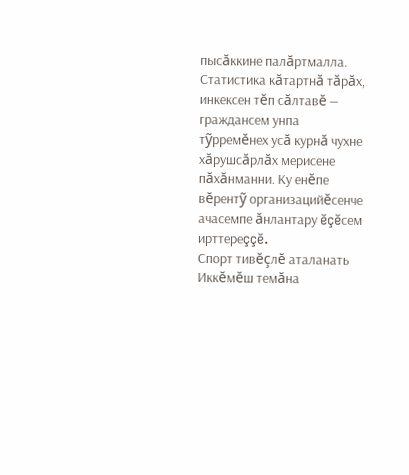пысăккине палăртмалла. Статистика кăтартнă тăрăх, инкексен тĕп сăлтавĕ — граждансем унпа тỹрремĕнех усă курнă чухне хăрушсăрлăх мерисене пăхăнманни. Ку енĕпе вĕрентỹ организацийĕсенче ачасемпе ăнлантару ĕçĕсем ирттереççĕ.
Спорт тивĕçлĕ аталанать
Иккĕмĕш темăна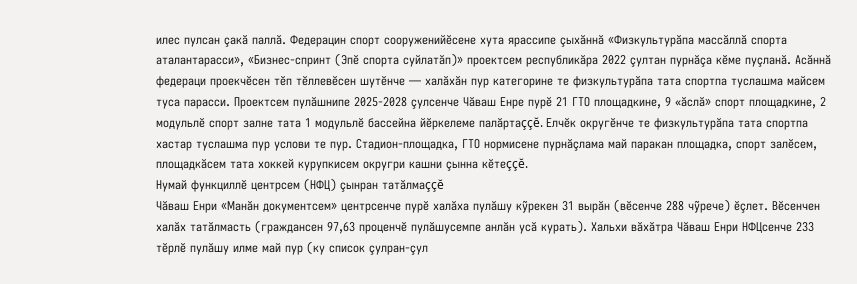илес пулсан çакă паллă. Федерацин спорт сооруженийĕсене хута ярассипе çыхăннă «Физкультурăпа массăллă спорта аталантарасси», «Бизнес-спринт (Эпĕ спорта суйлатăп)» проектсем республикăра 2022 çултан пурнăçа кĕме пуçланă. Асăннă федераци проекчĕсен тĕп тĕллевĕсен шутĕнче — халăхăн пур категорине те физкультурăпа тата спортпа туслашма майсем туса парасси. Проектсем пулăшнипе 2025-2028 çулсенче Чăваш Енре пурĕ 21 ГТО площадкине, 9 «ăслă» спорт площадкине, 2 модульлĕ спорт залне тата 1 модульлĕ бассейна йĕркелеме палăртаççĕ. Елчĕк округĕнче те физкультурăпа тата спортпа хастар туслашма пур услови те пур. Стадион-площадка, ГТО нормисене пурнăçлама май паракан площадка, спорт залĕсем, площадкăсем тата хоккей курупкисем округри кашни çынна кĕтеççĕ.
Нумай функциллĕ центрсем (НФЦ) çынран татăлмаççĕ
Чăваш Енри «Манăн документсем» центрсенче пурĕ халăха пулăшу кỹрекен 31 вырăн (вĕсенче 288 чỹрече) ĕçлет. Вĕсенчен халăх татăлмасть (граждансен 97,63 проценчĕ пулăшусемпе анлăн усă курать). Хальхи вăхăтра Чăваш Енри НФЦсенче 233 тĕрлĕ пулăшу илме май пур (ку список çулран-çул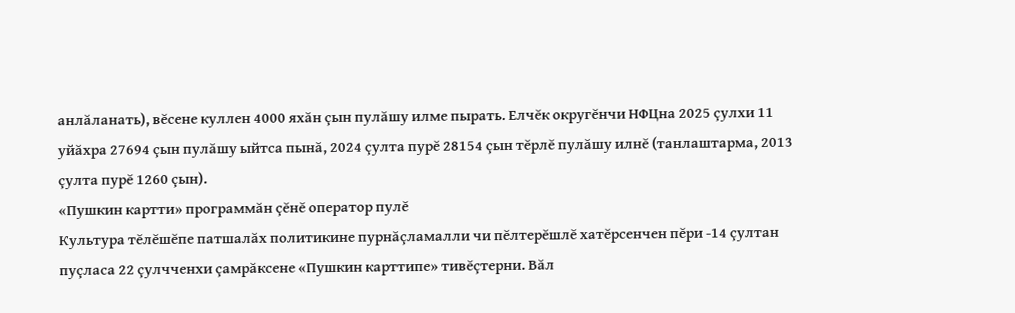анлăланать), вĕсене куллен 4000 яхăн çын пулăшу илме пырать. Елчĕк округĕнчи НФЦна 2025 çулхи 11 уйăхра 27694 çын пулăшу ыйтса пынă, 2024 çулта пурĕ 28154 çын тĕрлĕ пулăшу илнĕ (танлаштарма, 2013 çулта пурĕ 1260 çын).
«Пушкин картти» программăн çĕнĕ оператор пулĕ
Культура тĕлĕшĕпе патшалăх политикине пурнăçламалли чи пĕлтерĕшлĕ хатĕрсенчен пĕри -14 çултан пуçласа 22 çулчченхи çамрăксене «Пушкин карттипе» тивĕçтерни. Вăл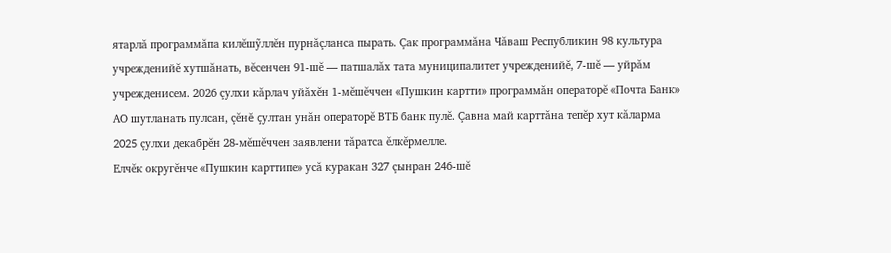ятарлă программăпа килĕшỹллĕн пурнăçланса пырать. Çак программăна Чăваш Республикин 98 культура учрежденийĕ хутшăнать, вĕсенчен 91-шĕ — патшалăх тата муниципалитет учрежденийĕ, 7-шĕ — уйрăм учрежденисем. 2026 çулхи кăрлач уйăхĕн 1-мĕшĕччен «Пушкин картти» программăн операторĕ «Почта Банк» АО шутланать пулсан, çĕнĕ çултан унăн операторĕ ВТБ банк пулĕ. Çавна май карттăна тепĕр хут кăларма 2025 çулхи декабрĕн 28-мĕшĕччен заявлени тăратса ĕлкĕрмелле.
Елчĕк округĕнче «Пушкин карттипе» усă куракан 327 çынран 246-шĕ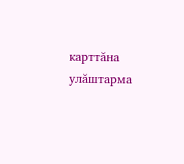карттăна улăштарма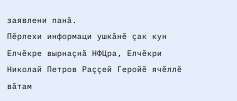заявлени панă.
Пĕрлехи информаци ушкăнĕ çак кун Елчĕкре вырнаçнă НФЦра, Елчĕкри Николай Петров Раççей Геройĕ ячĕллĕ вăтам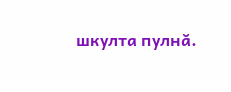шкулта пулнă.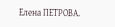Елена ПЕТРОВА.